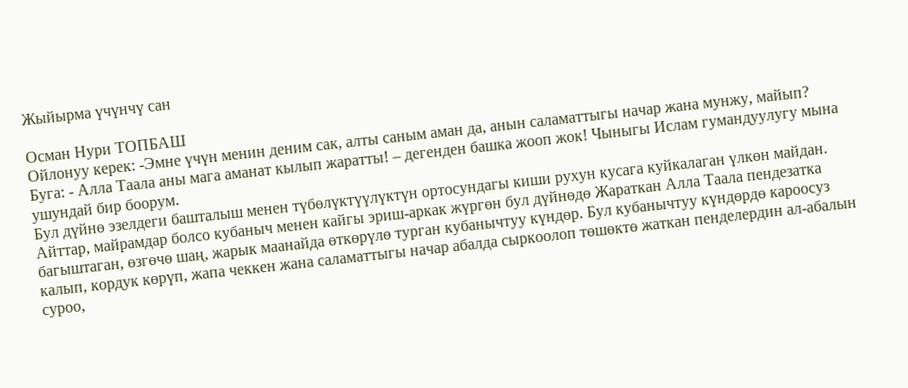Жыйырма үчүнчү сан

Осман Нури ТОПБАШ
Ойлонуу керек: -Эмне үчүн менин деним сак, алты саным аман да, анын саламаттыгы начар жана мунжу, майып? Буга: - Алла Таала аны мага аманат кылып жаратты! – дегенден башка жооп жок! Чыныгы Ислам гумандуулугу мына ушундай бир боорум.
Бул дүйнө эзелдеги башталыш менен түбөлүктүүлүктүн ортосундагы киши рухун кусага куйкалаган үлкөн майдан. Айттар, майрамдар болсо кубаныч менен кайгы эриш-аркак жүргөн бул дүйнөдө Жараткан Алла Таала пендезатка багыштаган, өзгөчө шаң, жарык маанайда өткөрүлө турган кубанычтуу күндөр. Бул кубанычтуу күндөрдө кароосуз калып, кордук көрүп, жапа чеккен жана саламаттыгы начар абалда сыркоолоп төшөктө жаткан пенделердин ал-абалын суроо,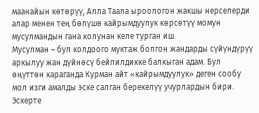маанайын көтөрүү, Алла Таала ыроологон жакшы нерселерди алар менен тең бөлүшө кайрымдуулук көрсөтүү момун мусулмандын гана колунан келе турган иш.
Мусулман – бул колдоого муктаж болгон жандарды сүйүндүрүү аркылуу жан дүйнөсү бейпилдикке балкыган адам. Бул өңүттөн караганда Курман айт «кайрымдуулук» деген сообу мол изги амалды эске салган берекелүү учурлардын бири. Эскерте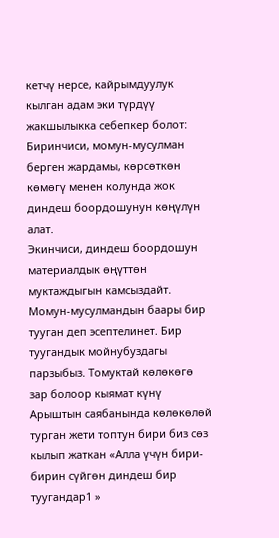кетчү нерсе, кайрымдуулук кылган адам эки түрдүү жакшылыкка себепкер болот:
Биринчиси, момун-мусулман берген жардамы, көрсөткөн көмөгү менен колунда жок диндеш боордошунун көңүлүн алат.
Экинчиси, диндеш боордошун материалдык өңүттөн муктаждыгын камсыздайт.
Момун-мусулмандын баары бир тууган деп эсептелинет. Бир туугандык мойнубуздагы парзыбыз. Томуктай көлөкөгө зар болоор кыямат күнү Арыштын саябанында көлөкөлөй турган жети топтун бири биз сөз кылып жаткан «Алла үчүн бири-бирин сүйгөн диндеш бир туугандар1 »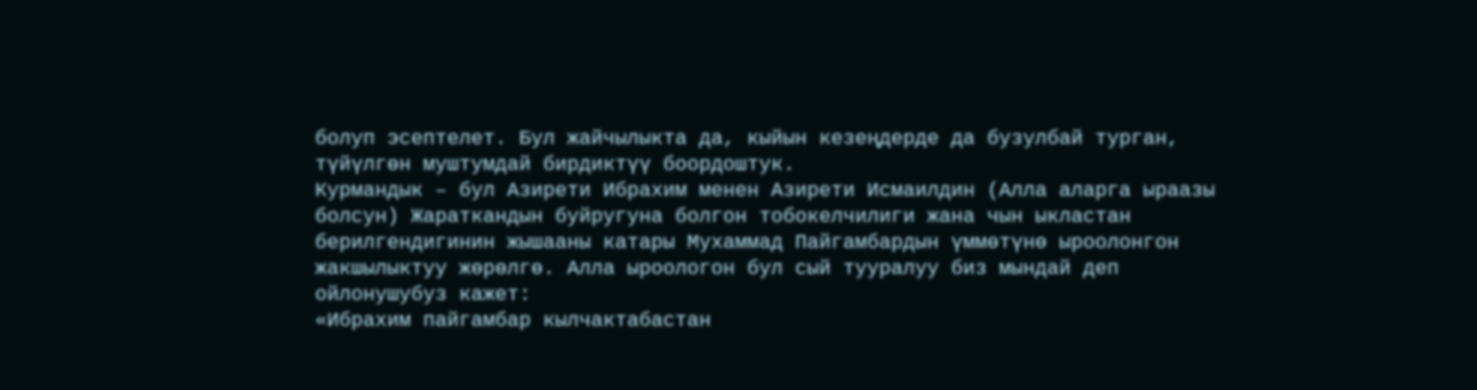болуп эсептелет. Бул жайчылыкта да, кыйын кезеңдерде да бузулбай турган, түйүлгөн муштумдай бирдиктүү боордоштук.
Курмандык – бул Азирети Ибрахим менен Азирети Исмаилдин (Алла аларга ыраазы болсун) Жараткандын буйругуна болгон тобокелчилиги жана чын ыкластан берилгендигинин жышааны катары Мухаммад Пайгамбардын үммөтүнө ыроолонгон жакшылыктуу жөрөлгө. Алла ыроологон бул сый тууралуу биз мындай деп ойлонушубуз кажет:
«Ибрахим пайгамбар кылчактабастан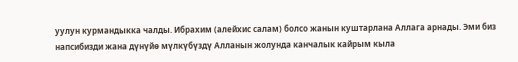уулун курмандыкка чалды. Ибрахим (алейхис салам) болсо жанын куштарлана Аллага арнады. Эми биз напсибизди жана дүнүйө мүлкүбүздү Алланын жолунда канчалык кайрым кыла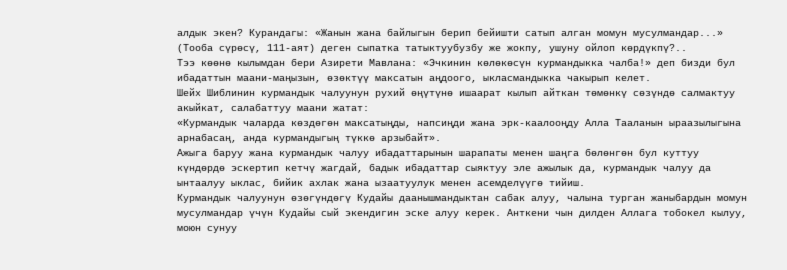алдык экен? Курандагы: «Жанын жана байлыгын берип бейишти сатып алган момун мусулмандар...» (Тооба сүрөсү, 111-аят) деген сыпатка татыктуубузбу же жокпу, ушуну ойлоп көрдүкпү?..
Тээ көөнө кылымдан бери Азирети Мавлана: «Эчкинин көлөкөсүн курмандыкка чалба!» деп бизди бул ибадаттын маани-маңызын, өзөктүү максатын аңдоого, ыкласмандыкка чакырып келет.
Шейх Шиблинин курмандык чалуунун рухий өңүтүнө ишаарат кылып айткан төмөнкү сөзүндө салмактуу акыйкат, салабаттуу маани жатат:
«Курмандык чаларда көздөгөн максатыңды, напсиңди жана эрк-каалооңду Алла Тааланын ыраазылыгына арнабасаң, анда курмандыгың түккө арзыбайт».
Ажыга баруу жана курмандык чалуу ибадаттарынын шарапаты менен шаңга бөлөнгөн бул куттуу күндөрдө эскертип кетчү жагдай, бадык ибадаттар сыяктуу эле ажылык да, курмандык чалуу да ынтаалуу ыклас, бийик ахлак жана ызаатуулук менен асемделүүгө тийиш.
Курмандык чалуунун өзөгүндөгү Кудайы даанышмандыктан сабак алуу, чалына турган жаныбардын момун мусулмандар үчүн Кудайы сый экендигин эске алуу керек. Анткени чын дилден Аллага тобокел кылуу, моюн сунуу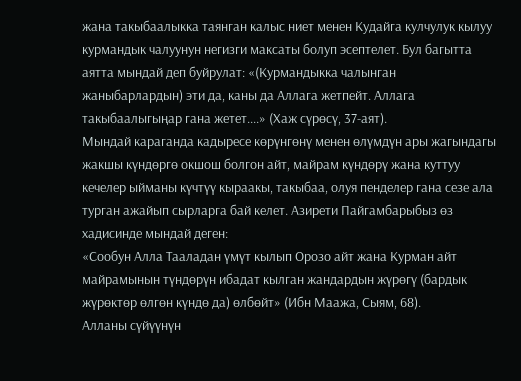жана такыбаалыкка таянган калыс ниет менен Кудайга кулчулук кылуу курмандык чалуунун негизги максаты болуп эсептелет. Бул багытта аятта мындай деп буйрулат: «(Курмандыкка чалынган жаныбарлардын) эти да, каны да Аллага жетпейт. Аллага такыбаалыгыңар гана жетет....» (Хаж сүрөсү, 37-аят).
Мындай караганда кадыресе көрүнгөнү менен өлүмдүн ары жагындагы жакшы күндөргө окшош болгон айт, майрам күндөрү жана куттуу кечелер ыйманы күчтүү кыраакы, такыбаа, олуя пенделер гана сезе ала турган ажайып сырларга бай келет. Азирети Пайгамбарыбыз өз хадисинде мындай деген:
«Сообун Алла Тааладан үмүт кылып Орозо айт жана Курман айт майрамынын түндөрүн ибадат кылган жандардын жүрөгү (бардык жүрөктөр өлгөн күндө да) өлбөйт» (Ибн Маажа, Сыям, 68).
Алланы сүйүүнүн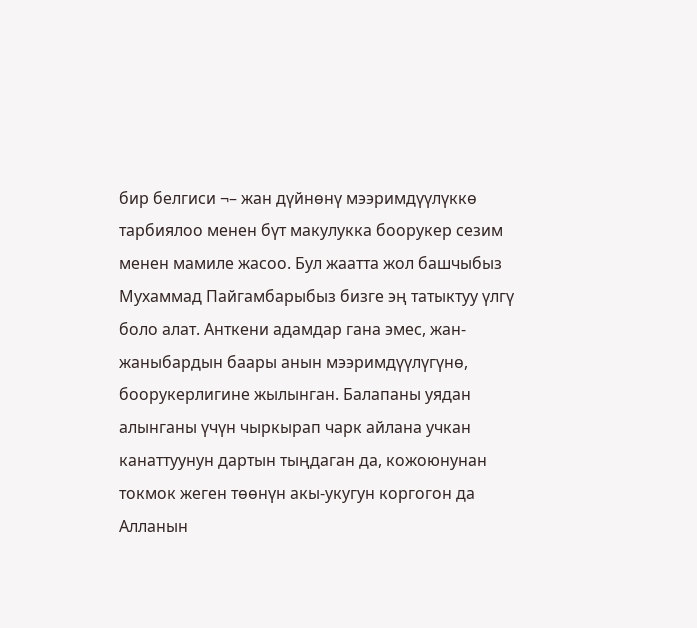бир белгиси ¬– жан дүйнөнү мээримдүүлүккө тарбиялоо менен бүт макулукка боорукер сезим менен мамиле жасоо. Бул жаатта жол башчыбыз Мухаммад Пайгамбарыбыз бизге эң татыктуу үлгү боло алат. Анткени адамдар гана эмес, жан-жаныбардын баары анын мээримдүүлүгүнө, боорукерлигине жылынган. Балапаны уядан алынганы үчүн чыркырап чарк айлана учкан канаттуунун дартын тыңдаган да, кожоюнунан токмок жеген төөнүн акы-укугун коргогон да Алланын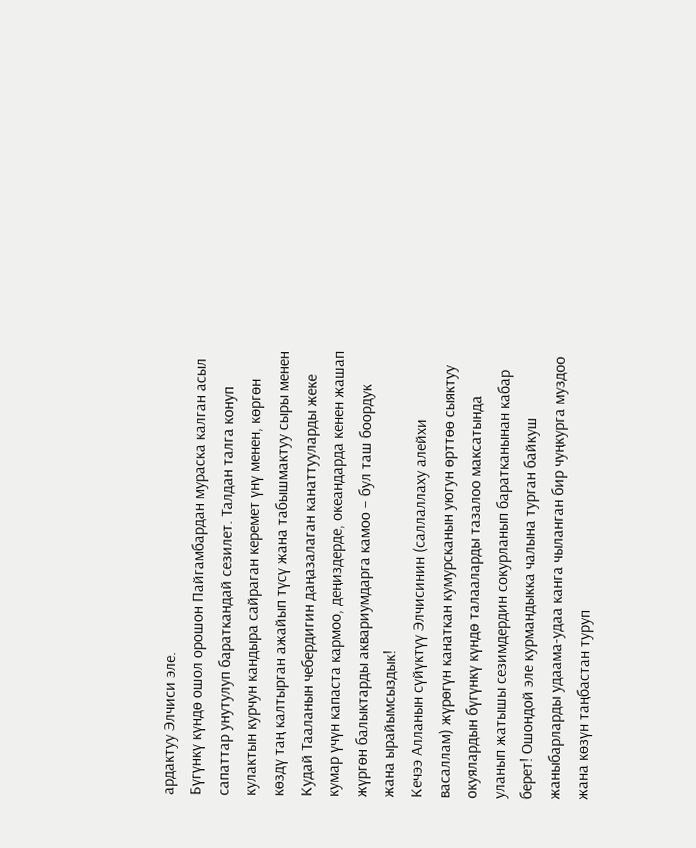ардактуу Элчиси эле.
Бүгүнкү күндө ошол орошон Пайгамбардан мураска калган асыл сапаттар унутулуп бараткандай сезилет. Талдан талга конуп кулактын курчун кандыра сайраган керемет үнү менен, көргөн көздү таң калтырган ажайып түсү жана табышмактуу сыры менен Кудай Тааланын чебердигин даңазалаган канаттууларды жеке кумар үчүн капаста кармоо, деңиздерде, океандарда кенен жашап жүргөн балыктарды аквариумдарга камоо – бул таш боордук жана ырайымсыздык!
Кечээ Алланын сүйүктүү Элчисинин (саллаллаху алейхи васаллам) жүрөгүн канаткан кумурсканын уюгун өрттөө сыяктуу окуялардын бүгүнкү күндө талааларды тазалоо максатында уланып жатышы сезимдердин сокурланып баратканынан кабар берет! Ошондой эле курмандыкка чалына турган байкуш жаныбарларды удаама-удаа канга чыланган бир чуңкурга муздоо жана көзүн таңбастан туруп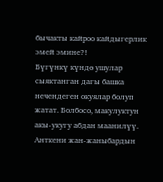бычакты кайроо кайдыгерлик эмей эмине?!
Бүгүнкү күндө ушулар сыяктанган дагы башка нечендеген окуялар болуп жатат. Болбосо, макулуктун акы-укугу абдан маанилүү. Анткени жан-жаныбардын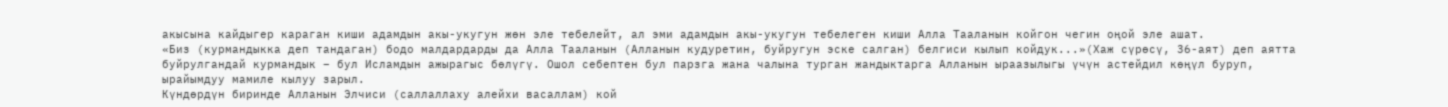акысына кайдыгер караган киши адамдын акы-укугун жөн эле тебелейт, ал эми адамдын акы-укугун тебелеген киши Алла Тааланын койгон чегин оңой эле ашат.
«Биз (курмандыкка деп тандаган) бодо малдардарды да Алла Тааланын (Алланын кудуретин, буйругун эске салган) белгиси кылып койдук...»(Хаж сүрөсү, 36-аят) деп аятта буйрулгандай курмандык – бул Исламдын ажырагыс бөлүгү. Ошол себептен бул парзга жана чалына турган жандыктарга Алланын ыраазылыгы үчүн астейдил көңүл буруп, ырайымдуу мамиле кылуу зарыл.
Күндөрдүн биринде Алланын Элчиси (саллаллаху алейхи васаллам) кой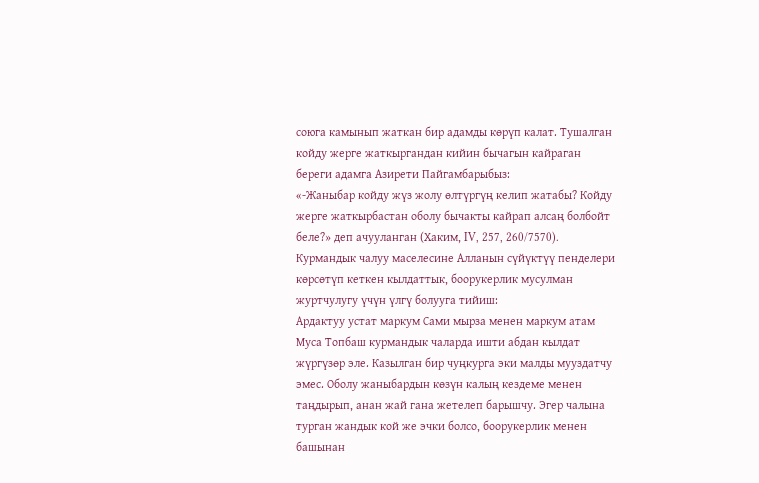союга камынып жаткан бир адамды көрүп калат. Тушалган койду жерге жаткыргандан кийин бычагын кайраган береги адамга Азирети Пайгамбарыбыз:
«-Жаныбар койду жүз жолу өлтүргүң келип жатабы? Койду жерге жаткырбастан оболу бычакты кайрап алсаң болбойт беле?» деп ачууланган (Хаким, IV, 257, 260/7570).
Курмандык чалуу маселесине Алланын сүйүктүү пенделери көрсөтүп кеткен кылдаттык, боорукерлик мусулман журтчулугу үчүн үлгү болууга тийиш:
Ардактуу устат маркум Сами мырза менен маркум атам Муса Топбаш курмандык чаларда ишти абдан кылдат жүргүзөр эле. Казылган бир чуңкурга эки малды мууздатчу эмес. Оболу жаныбардын көзүн калың кездеме менен таңдырып, анан жай гана жетелеп барышчу. Эгер чалына турган жандык кой же эчки болсо, боорукерлик менен башынан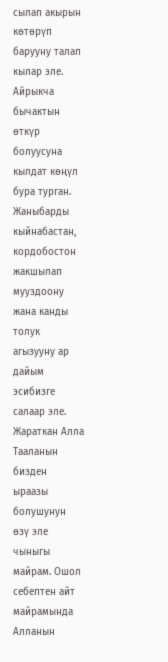сылап акырын көтөрүп барууну талап кылар эле. Айрыкча бычактын өткүр болуусуна кылдат көңүл бура турган. Жаныбарды кыйнабастан, кордобостон жакшылап мууздоону жана канды толук агызууну ар дайым эсибизге салаар эле.
Жараткан Алла Тааланын бизден ыраазы болушунун өзү эле чыныгы майрам. Ошол себептен айт майрамында Алланын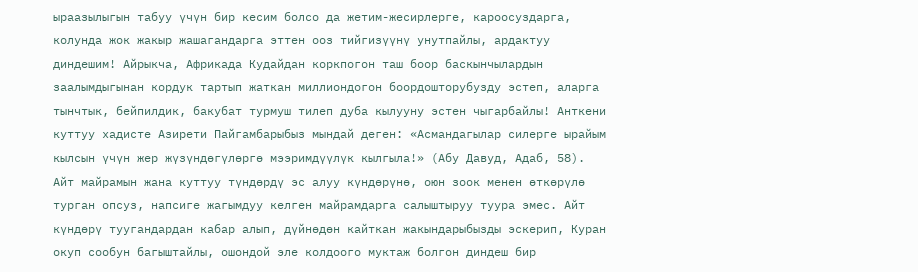ыраазылыгын табуу үчүн бир кесим болсо да жетим-жесирлерге, кароосуздарга, колунда жок жакыр жашагандарга эттен ооз тийгизүүнү унутпайлы, ардактуу диндешим! Айрыкча, Африкада Кудайдан коркпогон таш боор баскынчылардын заалымдыгынан кордук тартып жаткан миллиондогон боордошторубузду эстеп, аларга тынчтык, бейпилдик, бакубат турмуш тилеп дуба кылууну эстен чыгарбайлы! Анткени куттуу хадисте Азирети Пайгамбарыбыз мындай деген: «Асмандагылар силерге ырайым кылсын үчүн жер жүзүндөгүлөргө мээримдүүлүк кылгыла!» (Абу Давуд, Адаб, 58).
Айт майрамын жана куттуу түндөрдү эс алуу күндөрүнө, оюн зоок менен өткөрүлө турган опсуз, напсиге жагымдуу келген майрамдарга салыштыруу туура эмес. Айт күндөрү туугандардан кабар алып, дүйнөдөн кайткан жакындарыбызды эскерип, Куран окуп сообун багыштайлы, ошондой эле колдоого муктаж болгон диндеш бир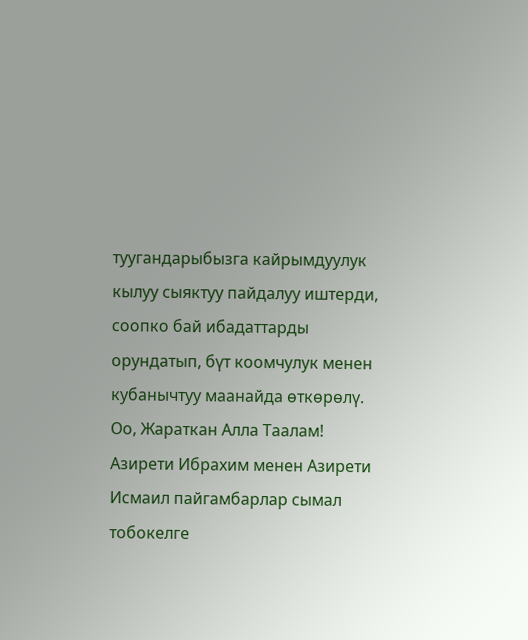туугандарыбызга кайрымдуулук кылуу сыяктуу пайдалуу иштерди, соопко бай ибадаттарды орундатып, бүт коомчулук менен кубанычтуу маанайда өткөрөлү.
Оо, Жараткан Алла Таалам! Азирети Ибрахим менен Азирети Исмаил пайгамбарлар сымал тобокелге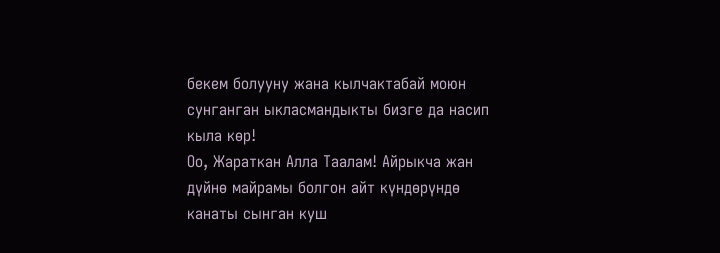бекем болууну жана кылчактабай моюн сунганган ыкласмандыкты бизге да насип кыла көр!
Оо, Жараткан Алла Таалам! Айрыкча жан дүйнө майрамы болгон айт күндөрүндө канаты сынган куш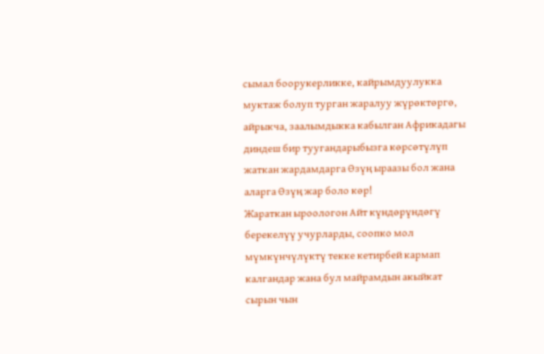сымал боорукерликке, кайрымдуулукка муктаж болуп турган жаралуу жүрөктөргө, айрыкча, заалымдыкка кабылган Африкадагы диндеш бир туугандарыбызга көрсөтүлүп жаткан жардамдарга Өзүң ыраазы бол жана аларга Өзүң жар боло көр!
Жараткан ыроологон Айт күндөрүндөгү берекелүү учурларды, соопко мол мүмкүнчүлүктү текке кетирбей кармап калгандар жана бул майрамдын акыйкат сырын чын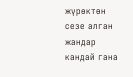жүрөктөн сезе алган жандар кандай гана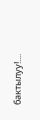бактылуу!....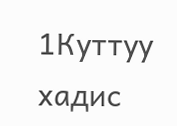1Куттуу хадис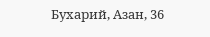Бухарий, Азан, 36